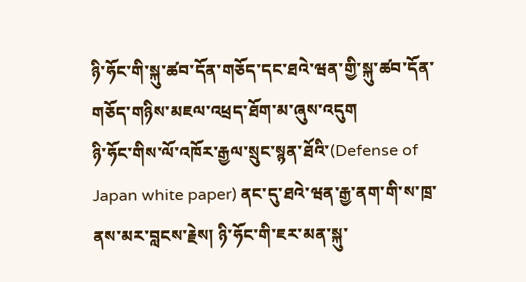ཉི་ཧོང་གི་སྐུ་ཚབ་དོན་གཅོད་དང་ཐའེ་ཝན་གྱི་སྐུ་ཚབ་དོན་གཅོད་གཉིས་མཇལ་འཕྲད་ཐོག་མ་ཞུས་འདུག
ཉི་ཧོང་གིས་ལོ་འཁོར་རྒྱལ་སྲུང་སྙན་ཐོའི་(Defense of Japan white paper) ནང་དུ་ཐའེ་ཝན་རྒྱ་ནག་གི་ས་ཁྲ་ནས་མར་བླངས་རྗེས། ཉི་ཧོང་གི་ཇར་མན་སྐུ་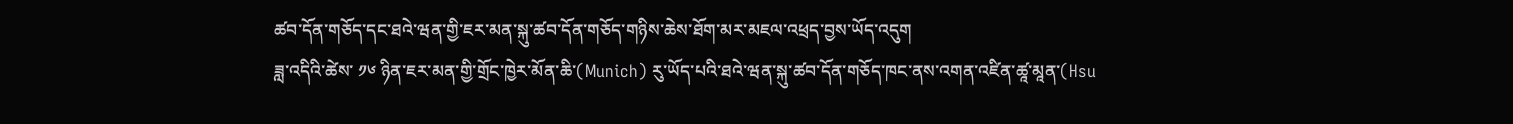ཚབ་དོན་གཅོད་དང་ཐའེ་ཝན་གྱི་ཇར་མན་སྐུ་ཚབ་དོན་གཅོད་གཉིས་ཆེས་ཐོག་མར་མཇལ་འཕྲད་བྱས་ཡོད་འདུག
ཟླ་འདིའི་ཚེས་ ༡༦ ཉིན་ཇར་མན་གྱི་གྲོང་ཁྱེར་མོན་ཆི་(Munich) རུ་ཡོད་པའི་ཐའེ་ཝན་སྐུ་ཚབ་དོན་གཅོད་ཁང་ནས་འགན་འཛིན་ཚཱ་མཱན་(Hsu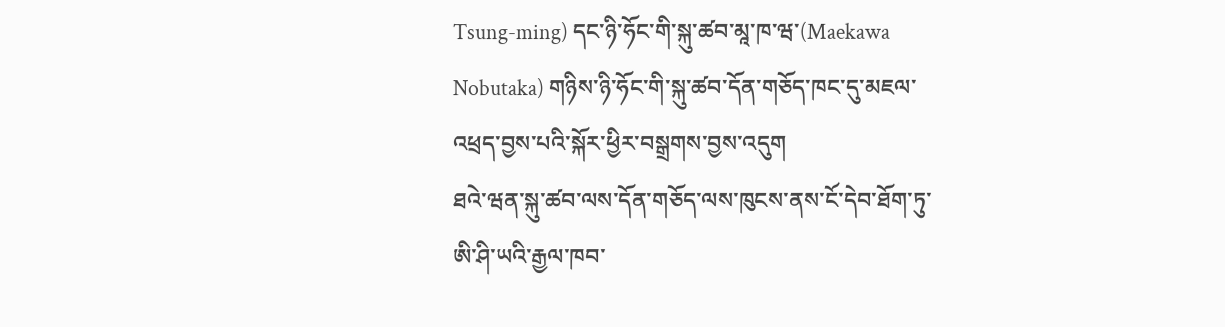Tsung-ming) དང་ཉི་ཧོང་གི་སྐུ་ཚབ་མཱ་ཁ་ཝ་(Maekawa Nobutaka) གཉིས་ཉི་ཧོང་གི་སྐུ་ཚབ་དོན་གཅོད་ཁང་དུ་མཇལ་འཕྲད་བྱས་པའི་སྐོར་ཕྱིར་བསྒྲགས་བྱས་འདུག
ཐའེ་ཝན་སྐུ་ཚབ་ལས་དོན་གཅོད་ལས་ཁུངས་ནས་ངོ་དེབ་ཐོག་ཏུ་ཨི་ཤི་ཡའི་རྒྱལ་ཁབ་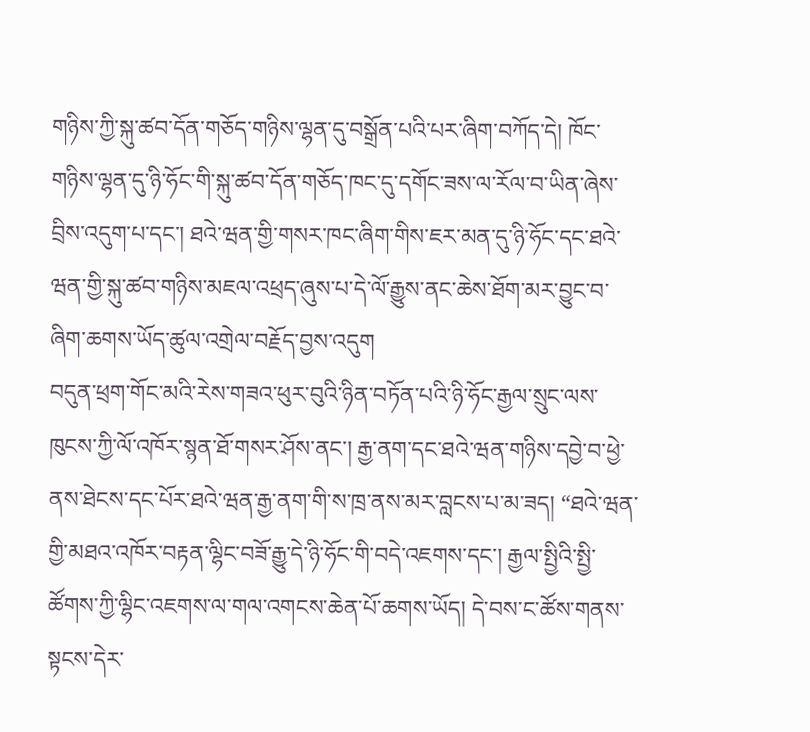གཉིས་ཀྱི་སྐུ་ཚབ་དོན་གཅོད་གཉིས་ལྷན་དུ་བསྒྲོན་པའི་པར་ཞིག་བཀོད་དེ། ཁོང་གཉིས་ལྷན་དུ་ཉི་ཧོང་གི་སྐུ་ཚབ་དོན་གཅོད་ཁང་དུ་དགོང་ཟས་ལ་རོལ་བ་ཡིན་ཞེས་བྲིས་འདུག་པ་དང་། ཐའེ་ཝན་གྱི་གསར་ཁང་ཞིག་གིས་ཇར་མན་དུ་ཉི་ཧོང་དང་ཐའེ་ཝན་གྱི་སྐུ་ཚབ་གཉིས་མཇལ་འཕྲད་ཞུས་པ་དེ་ལོ་རྒྱུས་ནང་ཆེས་ཐོག་མར་བྱུང་བ་ཞིག་ཆགས་ཡོད་ཚུལ་འགྲེལ་བརྗོད་བྱས་འདུག
བདུན་ཕྲག་གོང་མའི་རེས་གཟའ་ཕུར་བུའི་ཉིན་བཏོན་པའི་ཉི་ཧོང་རྒྱལ་སྲུང་ལས་ཁུངས་ཀྱི་ལོ་འཁོར་སྙན་ཐོ་གསར་ཤོས་ནང་། རྒྱ་ནག་དང་ཐའེ་ཝན་གཉིས་དབྱེ་བ་ཕྱེ་ནས་ཐེངས་དང་པོར་ཐའེ་ཝན་རྒྱ་ནག་གི་ས་ཁྲ་ནས་མར་བླངས་པ་མ་ཟད། “ཐའེ་ཝན་གྱི་མཐའ་འཁོར་བརྟན་ལྷིང་བཟོ་རྒྱུ་དེ་ཉི་ཧོང་གི་བདེ་འཇགས་དང་། རྒྱལ་སྤྱིའི་སྤྱི་ཚོགས་ཀྱི་ལྷིང་འཇགས་ལ་གལ་འགངས་ཆེན་པོ་ཆགས་ཡོད། དེ་བས་ང་ཚོས་གནས་སྟངས་དེར་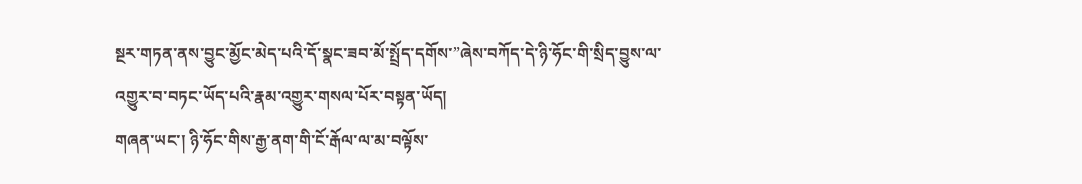སྔར་གཏན་ནས་བྱུང་མྱོང་མེད་པའི་དོ་སྣང་ཟབ་མོ་སྤྲོད་དགོས་”ཞེས་བཀོད་དེ་ཉི་ཧོང་གི་སྲིད་བྱུས་ལ་འགྱུར་བ་བཏང་ཡོད་པའི་རྣམ་འགྱུར་གསལ་པོར་བསྟན་ཡོད།
གཞན་ཡང་། ཉི་ཧོང་གིས་རྒྱ་ནག་གི་ངོ་རྒོལ་ལ་མ་བལྟོས་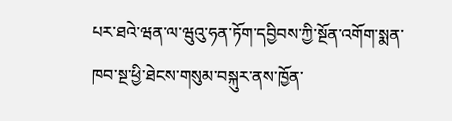པར་ཐའེ་ཝན་ལ་ཝུའུ་ཧན་ཏོག་དབྱིབས་ཀྱི་སྔོན་འགོག་སྨན་ཁབ་སྔ་ཕྱི་ཐེངས་གསུམ་བསྐུར་ནས་ཁྱོན་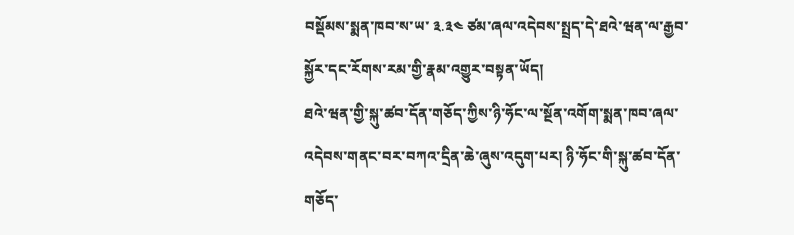བསྡོམས་སྨན་ཁབ་ས་ཡ་ ༣.༣༤ ཙམ་ཞལ་འདེབས་སྤྲད་དེ་ཐའེ་ཝན་ལ་རྒྱབ་སྐྱོར་དང་རོགས་རམ་གྱི་རྣམ་འགྱུར་བསྟན་ཡོད།
ཐའེ་ཝན་གྱི་སྐུ་ཚབ་དོན་གཅོད་ཀྱིས་ཉི་ཧོང་ལ་སྔོན་འགོག་སྨན་ཁབ་ཞལ་འདེབས་གནང་བར་བཀའ་དྲིན་ཆེ་ཞུས་འདུག་པར། ཉི་ཧོང་གི་སྐུ་ཚབ་དོན་གཅོད་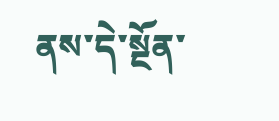ནས་དེ་སྔོན་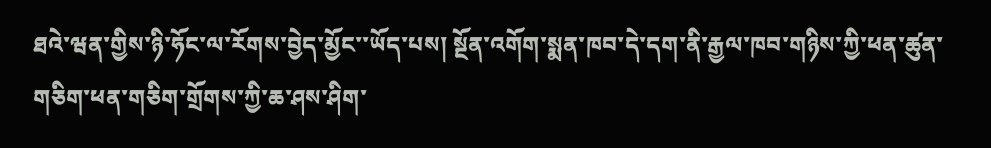ཐའེ་ཝན་གྱིས་ཉི་ཧོང་ལ་རོགས་བྱེད་མྱོང་་ཡོད་པས། སྔོན་འགོག་སྨན་ཁབ་དེ་དག་ནི་རྒྱལ་ཁབ་གཉིས་ཀྱི་ཕན་ཚུན་གཅིག་ཕན་གཅིག་གྲོགས་ཀྱི་ཆ་ཤས་ཤིག་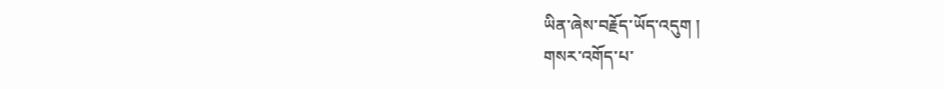ཡིན་ཞེས་བརྗོད་ཡོད་འདུག །
གསར་འགོད་པ་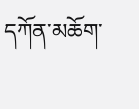དཀོན་མཆོག་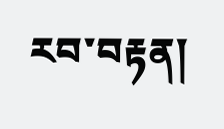རབ་བརྟན།